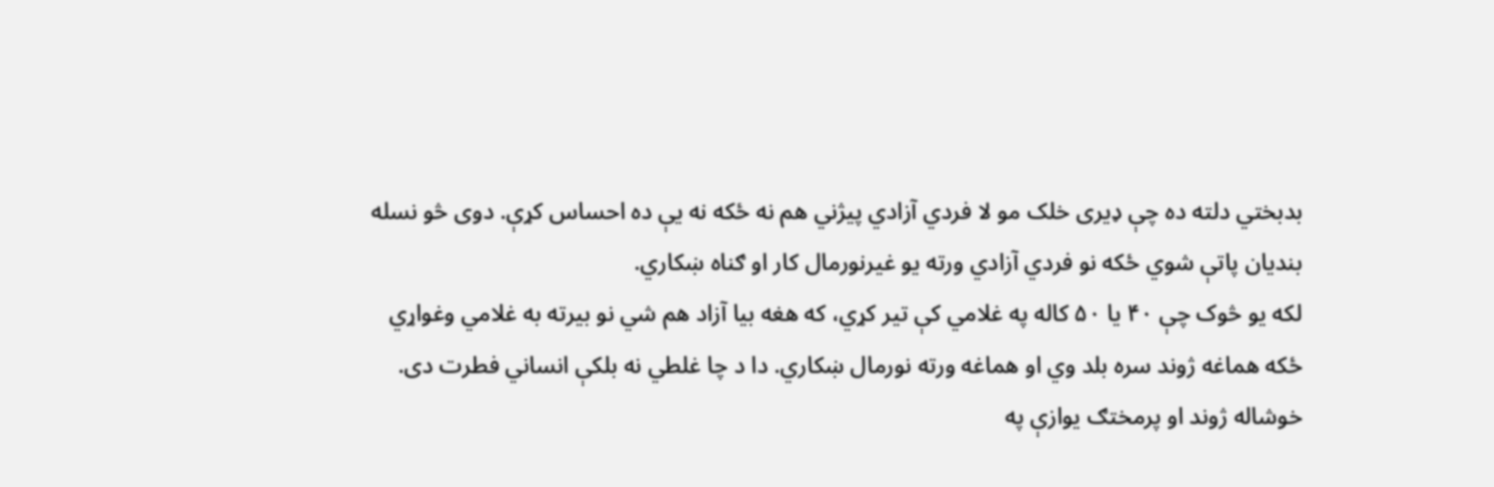بدبختي دلته ده چې ډیری خلک مو لا فردي آزادي پيژني هم نه ځکه نه یې ده احساس کړې. دوی څو نسله بندیان پاتې شوي ځکه نو فردي آزادي ورته یو غیرنورمال کار او ګناه ښکاري.
لکه یو څوک چې ۴۰ یا ۵۰ کاله په غلامي کې تیر کړي، که هغه بیا آزاد هم شي نو بیرته به غلامي وغواړي ځکه هماغه ژوند سره بلد وي او هماغه ورته نورمال ښکاري. دا د چا غلطي نه بلکې انساني فطرت دی. خوشاله ژوند او پرمختګ یوازې په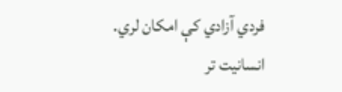فردي آزادي کې امکان لري.
انسانیت تر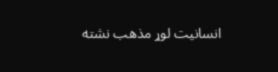انسانيت لوړ مذهب نشته